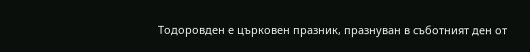Тодоровден е църковен празник, празнуван в съботният ден от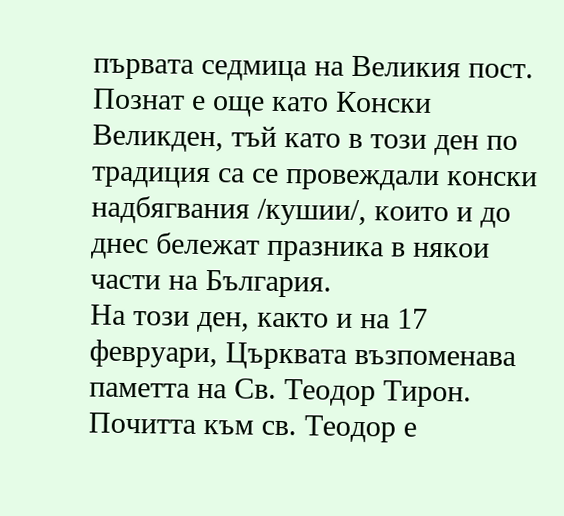първата седмица на Великия пост.
Познат е още като Конски Великден, тъй като в този ден по традиция са се провеждали конски надбягвания /кушии/, които и до днес бележат празника в някои части на България.
На този ден, както и на 17 февруари, Църквата възпоменава паметта на Св. Теодор Тирон. Почитта към св. Теодор е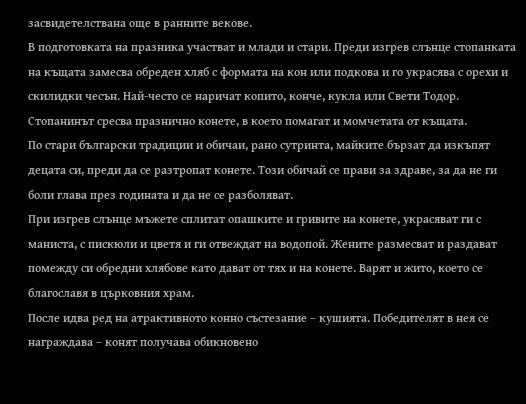засвидетелствана още в ранните векове.
В подготовката на празника участват и млади и стари. Преди изгрев слънце стопанката на къщата замесва обреден хляб с формата на кон или подкова и го украсява с орехи и скилидки чесън. Най-често се наричат копито, конче, кукла или Свети Тодор. Стопанинът сресва празнично конете, в което помагат и момчетата от къщата.
По стари български традиции и обичаи, рано сутринта, майките бързат да изкъпят децата си, преди да се разтропат конете. Този обичай се прави за здраве, за да не ги боли глава през годината и да не се разболяват.
При изгрев слънце мъжете сплитат опашките и гривите на конете, украсяват ги с маниста, с пискюли и цветя и ги отвеждат на водопой. Жените размесват и раздават помежду си обредни хлябове като дават от тях и на конете. Варят и жито, което се благославя в църковния храм.
После идва ред на атрактивното конно състезание – кушията. Победителят в нея се награждава – конят получава обикновено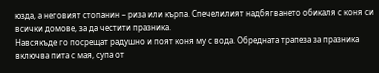юзда, а неговият стопанин – риза или кърпа. Спечелилият надбягването обикаля с коня си всички домове, за да честити празника.
Навсякъде го посрещат радушно и поят коня му с вода. Обредната трапеза за празника включва пита с мая, супа от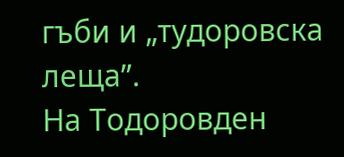гъби и „тудоровска леща”.
На Тодоровден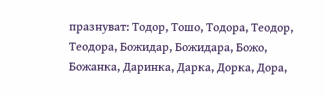празнуват: Тодор, Тошо, Тодора, Теодор, Теодора, Божидар, Божидара, Божо, Божанка, Даринка, Дарка, Дорка, Дора,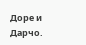Доре и Дарчо.